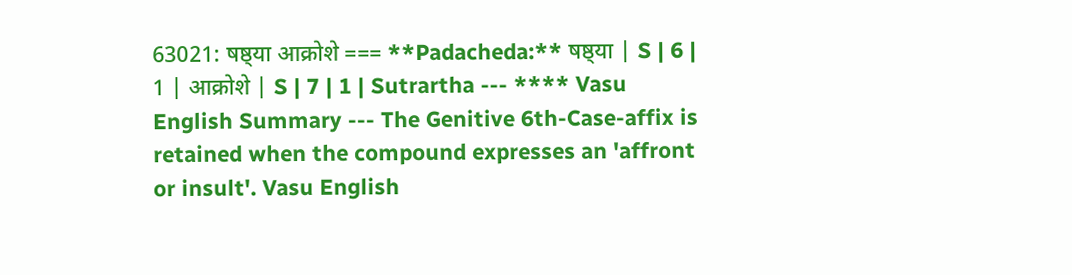63021: षष्ठ्या आक्रोशे === **Padacheda:** षष्ठ्या | S | 6 | 1 | आक्रोशे | S | 7 | 1 | Sutrartha --- **** Vasu English Summary --- The Genitive 6th-Case-affix is retained when the compound expresses an 'affront or insult'. Vasu English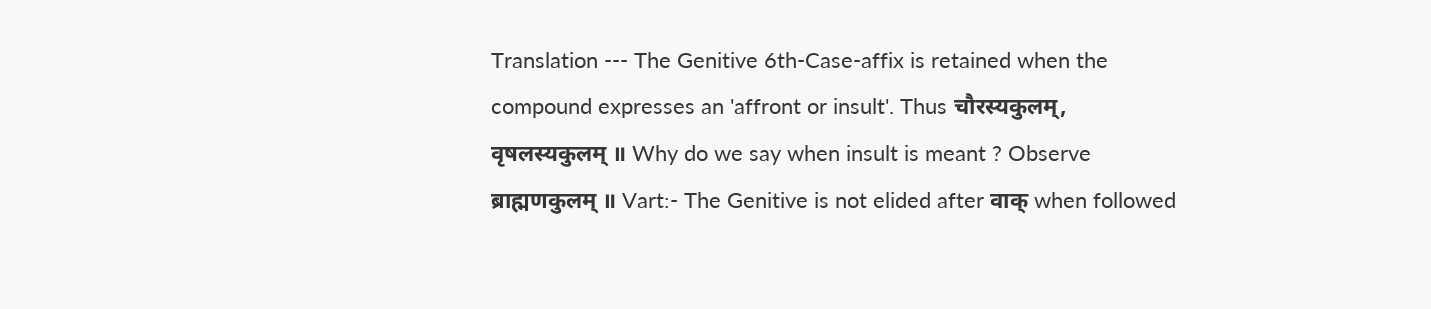Translation --- The Genitive 6th-Case-affix is retained when the compound expresses an 'affront or insult'. Thus चौरस्यकुलम्, वृषलस्यकुलम् ॥ Why do we say when insult is meant ? Observe ब्राह्मणकुलम् ॥ Vart:- The Genitive is not elided after वाक् when followed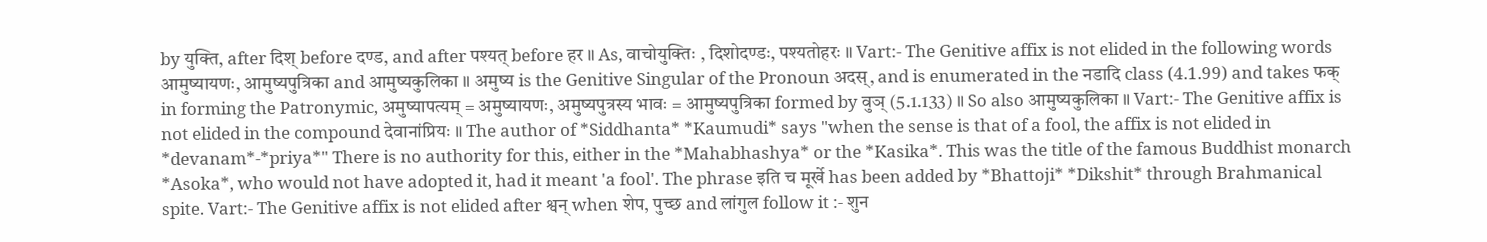by युक्ति, after दिश् before दण्ड, and after पश्यत् before हर ॥ As, वाचोयुक्तिः , दिशोदण्डः, पश्यतोहरः ॥ Vart:- The Genitive affix is not elided in the following words आमुष्यायणः, आमुष्यपुत्रिका and आमुष्यकुलिका ॥ अमुष्य is the Genitive Singular of the Pronoun अदस्, and is enumerated in the नडादि class (4.1.99) and takes फक् in forming the Patronymic, अमुष्यापत्यम् = अमुष्यायणः, अमुष्यपुत्रस्य भावः = आमुष्यपुत्रिका formed by वुञ् (5.1.133) ॥ So also आमुष्यकुलिका ॥ Vart:- The Genitive affix is not elided in the compound देवानांप्रियः ॥ The author of *Siddhanta* *Kaumudi* says "when the sense is that of a fool, the affix is not elided in *devanam*-*priya*" There is no authority for this, either in the *Mahabhashya* or the *Kasika*. This was the title of the famous Buddhist monarch *Asoka*, who would not have adopted it, had it meant 'a fool'. The phrase इति च मूर्खे has been added by *Bhattoji* *Dikshit* through Brahmanical spite. Vart:- The Genitive affix is not elided after श्वन् when शेप, पुच्छ and लांगुल follow it :- शुन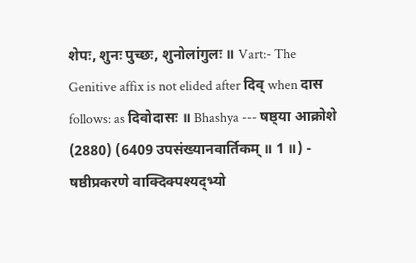शेपः, शुनः पुच्छः, शुनोलांगुलः ॥ Vart:- The Genitive affix is not elided after दिव् when दास follows: as दिवोदासः ॥ Bhashya --- षष्ठ्या आक्रोशे (2880) (6409 उपसंख्यानवार्तिकम् ॥ 1 ॥) - षष्ठीप्रकरणे वाक्दिक्पश्यद्भ्यो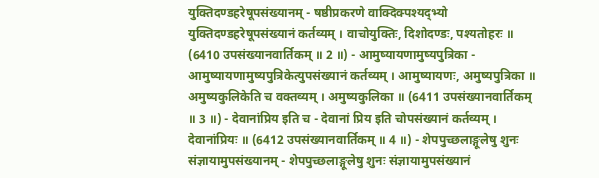युक्तिदण्डहरेषूपसंख्यानम् - षष्ठीप्रकरणे वाक्दिक्पश्यद्भ्यो युक्तिदण्डहरेषूपसंख्यानं कर्तव्यम् । वाचोयुक्तिः, दिशोदण्डः, पश्यतोहरः ॥ (6410 उपसंख्यानवार्तिकम् ॥ 2 ॥) - आमुष्यायणामुष्यपुत्रिका - आमुष्यायणामुष्यपुत्रिकेत्युपसंख्यानं कर्तव्यम् । आमुष्यायणः, अमुष्यपुत्रिका ॥ अमुष्यकुलिकेति च वक्तव्यम् । अमुष्यकुलिका ॥ (6411 उपसंख्यानवार्तिकम् ॥ 3 ॥) - देवानांप्रिय इति च - देवानां प्रिय इति चोपसंख्यानं कर्तव्यम् । देवानांप्रियः ॥ (6412 उपसंख्यानवार्तिकम् ॥ 4 ॥) - शेपपुच्छलाङ्गूलेषु शुनः संज्ञायामुपसंख्यानम् - शेपपुच्छलाङ्गूलेषु शुनः संज्ञायामुपसंख्यानं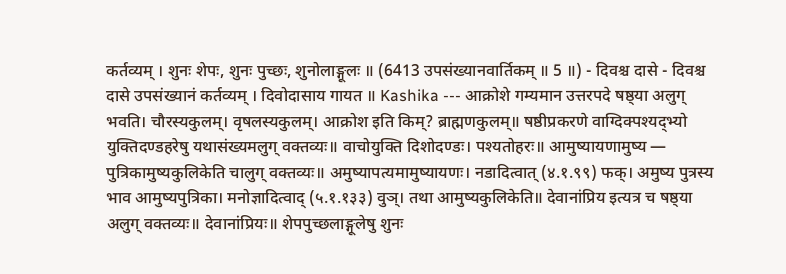कर्तव्यम् । शुनः शेपः, शुनः पुच्छः, शुनोलाङ्गूलः ॥ (6413 उपसंख्यानवार्तिकम् ॥ 5 ॥) - दिवश्च दासे - दिवश्च दासे उपसंख्यानं कर्तव्यम् । दिवोदासाय गायत ॥ Kashika --- आक्रोशे गम्यमान उत्तरपदे षष्ठ्या अलुग् भवति। चौरस्यकुलम्। वृषलस्यकुलम्। आक्रोश इति किम्? ब्राह्मणकुलम्॥ षष्ठीप्रकरणे वाग्दिक्पश्यद्भ्यो युक्तिदण्डहरेषु यथासंख्यमलुग् वक्तव्यः॥ वाचोयुक्ति दिशोदण्डः। पश्यतोहरः॥ आमुष्यायणामुष्य — पुत्रिकामुष्यकुलिकेति चालुग् वक्तव्यः॥ अमुष्यापत्यमामुष्यायणः। नडादित्वात् (४.१.९९) फक्। अमुष्य पुत्रस्य भाव आमुष्यपुत्रिका। मनोज्ञादित्वाद् (५.१.१३३) वुञ्। तथा आमुष्यकुलिकेति॥ देवानांप्रिय इत्यत्र च षष्ठ्या अलुग् वक्तव्यः॥ देवानांप्रियः॥ शेपपुच्छलाङ्गूलेषु शुनः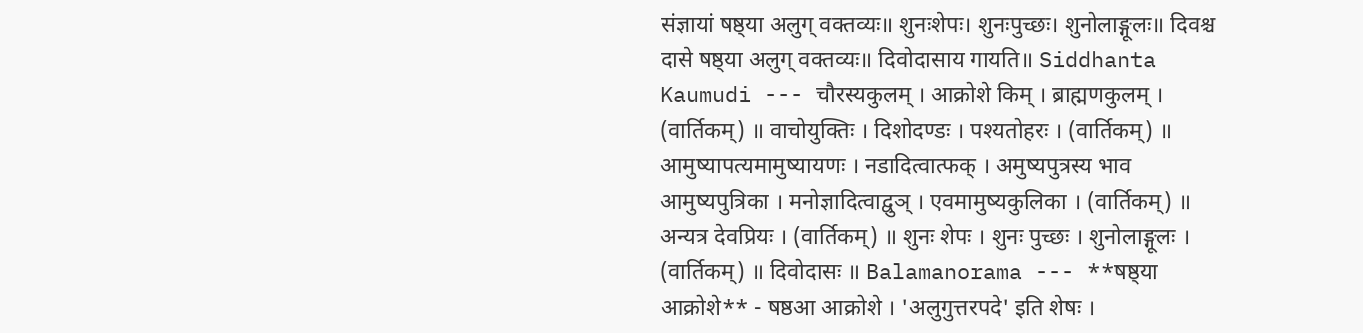संज्ञायां षष्ठ्या अलुग् वक्तव्यः॥ शुनःशेपः। शुनःपुच्छः। शुनोलाङ्गूलः॥ दिवश्च दासे षष्ठ्या अलुग् वक्तव्यः॥ दिवोदासाय गायति॥ Siddhanta Kaumudi --- चौरस्यकुलम् । आक्रोशे किम् । ब्राह्मणकुलम् । (वार्तिकम्) ॥ वाचोयुक्तिः । दिशोदण्डः । पश्यतोहरः । (वार्तिकम्) ॥ आमुष्यापत्यमामुष्यायणः । नडादित्वात्फक् । अमुष्यपुत्रस्य भाव आमुष्यपुत्रिका । मनोज्ञादित्वाद्वुञ् । एवमामुष्यकुलिका । (वार्तिकम्) ॥ अन्यत्र देवप्रियः । (वार्तिकम्) ॥ शुनः शेपः । शुनः पुच्छः । शुनोलाङ्गूलः । (वार्तिकम्) ॥ दिवोदासः ॥ Balamanorama --- **षष्ठ्या आक्रोशे** - षष्ठआ आक्रोशे । 'अलुगुत्तरपदे' इति शेषः ।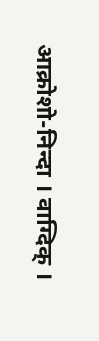आक्रोशो-निन्दा । वाग्दिक् ।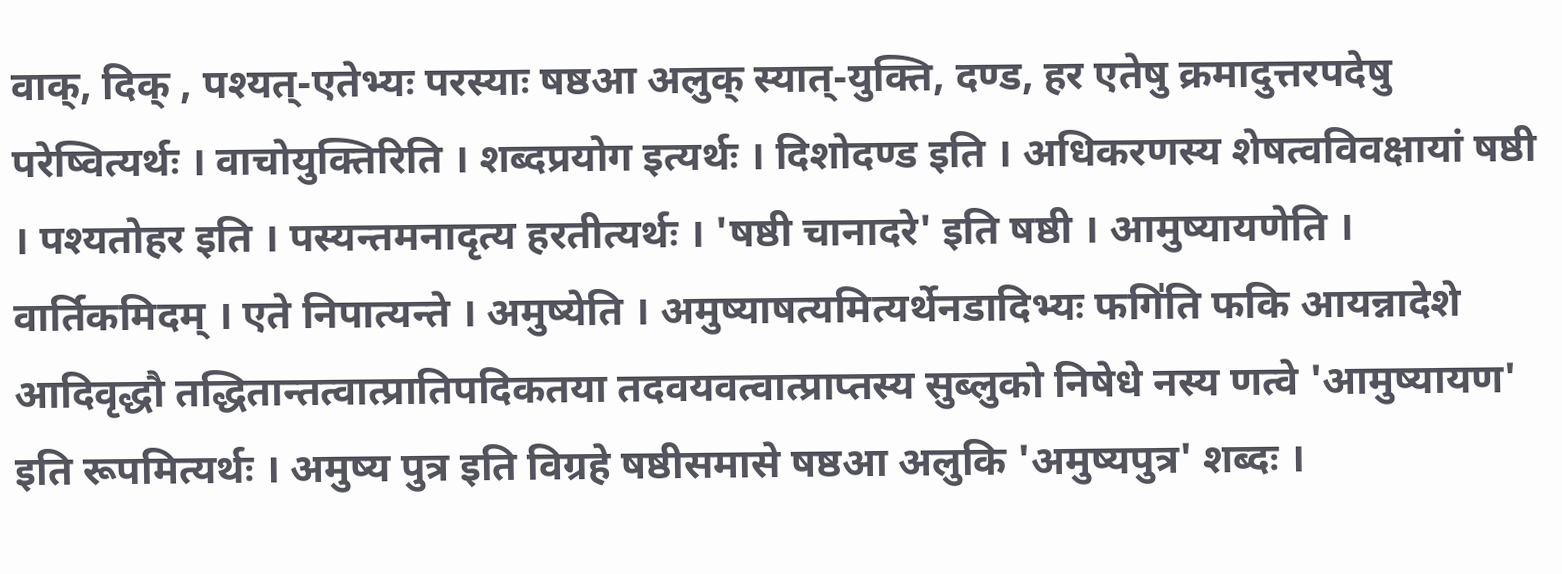वाक्, दिक् , पश्यत्-एतेभ्यः परस्याः षष्ठआ अलुक् स्यात्-युक्ति, दण्ड, हर एतेषु क्रमादुत्तरपदेषु परेष्वित्यर्थः । वाचोयुक्तिरिति । शब्दप्रयोग इत्यर्थः । दिशोदण्ड इति । अधिकरणस्य शेषत्वविवक्षायां षष्ठी । पश्यतोहर इति । पस्यन्तमनादृत्य हरतीत्यर्थः । 'षष्ठी चानादरे' इति षष्ठी । आमुष्यायणेति । वार्तिकमिदम् । एते निपात्यन्ते । अमुष्येति । अमुष्याषत्यमित्यर्थेनडादिभ्यः फगि॑ति फकि आयन्नादेशे आदिवृद्धौ तद्धितान्तत्वात्प्रातिपदिकतया तदवयवत्वात्प्राप्तस्य सुब्लुको निषेधे नस्य णत्वे 'आमुष्यायण' इति रूपमित्यर्थः । अमुष्य पुत्र इति विग्रहे षष्ठीसमासे षष्ठआ अलुकि 'अमुष्यपुत्र' शब्दः ।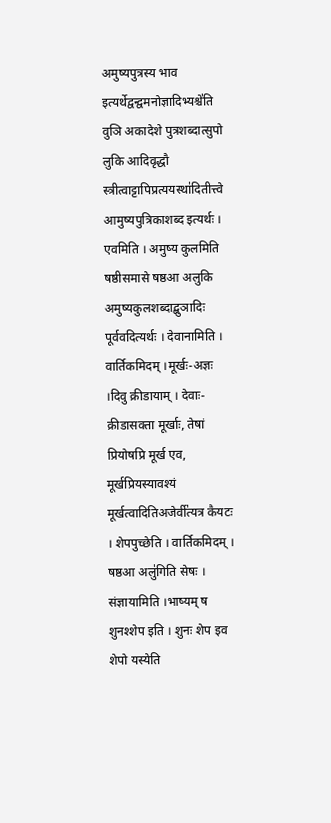अमुष्यपुत्रस्य भाव इत्यर्थेद्वन्द्वमनोज्ञादिभ्यश्चे॑ति वुञि अकादेशे पुत्रशब्दात्सुपो लुकि आदिवृद्धौ स्त्रीत्वाट्टापिप्रत्ययस्था॑दितीत्त्वे आमुष्यपुत्रिकाशब्द इत्यर्थः । एवमिति । अमुष्य कुलमिति षष्ठीसमासे षष्ठआ अलुकि अमुष्यकुलशब्दाद्बुञादिः पूर्ववदित्यर्थः । देवानामिति । वार्तिकमिदम् ।मूर्खः-अज्ञः ।दिवु क्रीडायाम् । देवाः-क्रीडासक्ता मूर्खाः, तेषां प्रियोषप्रि मूर्ख एव, मूर्खप्रियस्यावश्यं मूर्खत्वादितिअजेर्वी॑त्यत्र कैयटः । शेपपुच्छेति । वार्तिकमिदम् । षष्ठआ अलु॑गिति सेषः । संज्ञायामिति ।भाष्यम् ष शुनश्शेप इति । शुनः शेप इव शेपो यस्येति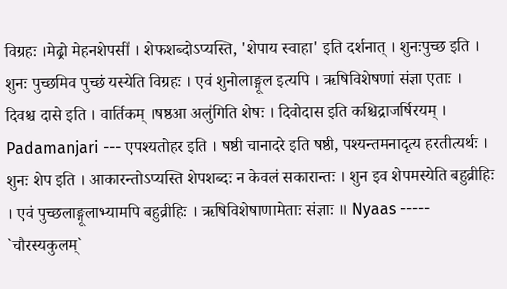विग्रहः ।मेढ्रो मेहनशेपसी॑ । शेफशब्दोऽप्यस्ति, 'शेपाय स्वाहा' इति दर्शनात् । शुनःपुच्छ इति । शुनः पुच्छमिव पुच्छं यस्येति विग्रहः । एवं शुनोलाङ्गूल इत्यपि । ऋषिविशेषणां संज्ञा एताः । दिवश्च दासे इति । वार्तिकम् ।षष्ठआ अलु॑गिति शेषः । दिवोदास इति कश्चिद्राजर्षिरयम् । Padamanjari --- एपश्यतोहर इति । षष्ठी चानादरे इति षष्ठी, पश्यन्तमनादृत्य हरतीत्यर्थः । शुनः शेप इति । आकारन्तोऽप्यस्ति शेपशब्दः न केवलं सकारान्तः । शुन इव शेपमस्येति बहुव्रीहिः । एवं पुच्छलाङ्गूलाभ्यामपि बहुव्रीहिः । ऋषिविशेषाणामेताः संज्ञाः ॥ Nyaas ----- `चौरस्यकुलम्`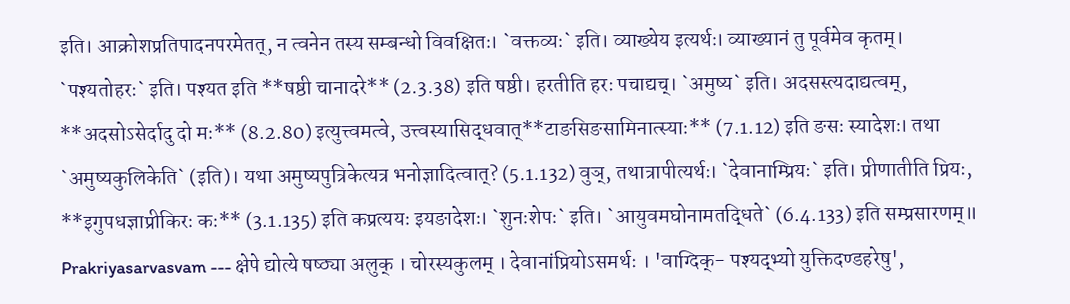इति। आक्रोशप्रतिपादनपरमेतत्, न त्वनेन तस्य सम्बन्धो विवक्षितः। `वक्तव्यः` इति। व्याख्येय इत्यर्थः। व्याख्यानं तु पूर्वमेव कृतम्। `पश्यतोहरः` इति। पश्यत इति **षष्ठी चानादरे** (2.3.38) इति षष्ठी। हरतीति हरः पचाद्यच्। `अमुष्य` इति। अदसस्त्यदाद्यत्वम्, **अदसोऽसेर्दादु दो मः** (8.2.80) इत्युत्त्वमत्वे, उत्त्वस्यासिद्धवात्**टाङसिङसामिनात्स्याः** (7.1.12) इति ङसः स्यादेशः। तथा `अमुष्यकुलिकेति` (इति)। यथा अमुष्यपुत्रिकेत्यत्र भनोज्ञादित्वात्? (5.1.132) वुञ्, तथात्रापीत्यर्थः। `देवानाम्प्रियः` इति। प्रीणातीति प्रियः, **इगुपधज्ञाप्रीकिरः कः** (3.1.135) इति कप्रत्ययः इयङादेशः। `शुनःशेपः` इति। `आयुवमघोनामतद्धिते` (6.4.133) इति सम्प्रसारणम्॥ Prakriyasarvasvam --- क्षेपे द्योत्ये षष्ठ्या अलुक् । चोरस्यकुलम् । देवानांप्रियोऽसमर्थः । 'वाग्दिक्- पश्यद्भ्यो युक्तिदण्डहरेषु',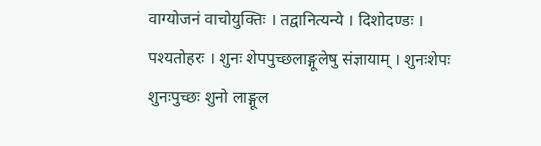वाग्योजनं वाचोयुक्तिः । तद्वानित्यन्ये । दिशोदण्डः । पश्यतोहरः । शुनः शेपपुच्छलाङ्गूलेषु संज्ञायाम् । शुनःशेपः शुनःपुच्छः शुनो लाङ्गूल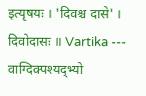इत्यृषयः । 'दिवश्च दासे' । दिवोदासः ॥ Vartika --- वाग्दिक्पश्यद्भ्यो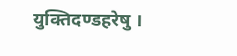युक्तिदण्डहरेषु ।